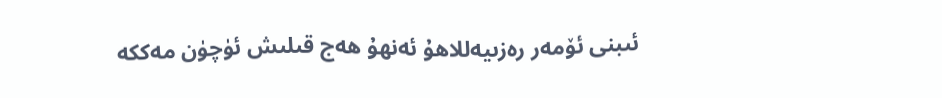ئىبنى ئۆمەر رەزىيەللاھۇ ئەنھۇ ھەج قىلىش ئۈچۈن مەككە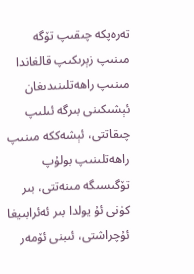تەرەپكە چىقىپ تۆگە مىنىپ زېرىكىپ قالغاندا مىنىپ راھەتلىنىدىغان ئېشىكىنى بىرگە ئىلىپ چىقاتتى، ئېشەككە مىنىپ راھەتلىنىپ بولۇپ تۆگىسىگە مىنەتتى، بىر كۈنى ئۇ يولدا بىر ئەئرابىيغا ئۇچراشتى، ئىبنى ئۆمەر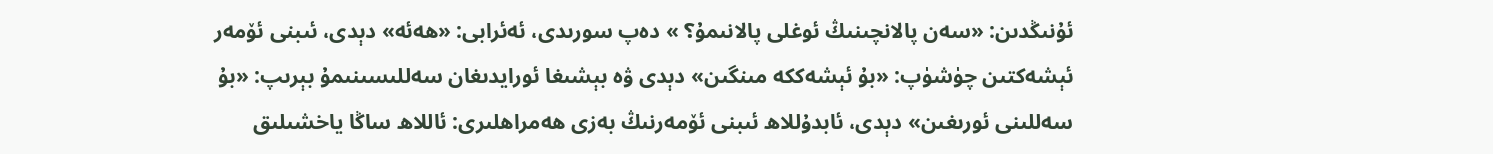ئۇنىڭدىن: «سەن پالانچىنىڭ ئوغلى پالانىمۇ؟ » دەپ سورىدى، ئەئرابى: «ھەئە» دېدى، ئىبنى ئۆمەر ئېشەكتىن چۈشۈپ: «بۇ ئېشەككە مىنگىن» دېدى ۋە بېشىغا ئورايدىغان سەللىسىنىمۇ بېرىپ: «بۇ سەللىنى ئورىغىن» دېدى، ئابدۇللاھ ئىبنى ئۆمەرنىڭ بەزى ھەمراھلىرى: ئاللاھ ساڭا ياخشىلىق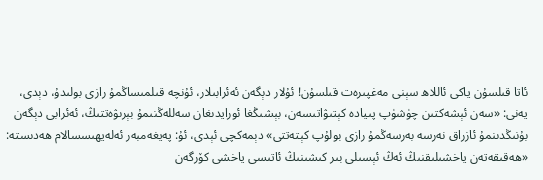ئاتا قىلسۇن ياكى ئاللاھ سېنى مەغپىرەت قىلسۇن! ئۇلار دېگەن ئەئرابىلار، ئۇنچە قىلمىساڭمۇ رازى بولىدۇ، دېدى، يەنى: «سەن ئېشەكتىن چۈشۈپ پىيادە كېتىۋاتىسەن، بېشىڭغا ئورايدىغان سەللەڭنىمۇ بېرىۋەتتىڭ، ئەئرابى دېگەن بۇنىڭدىنمۇ ئازراق نەرسە بەرسەڭمۇ رازى بولۇپ كېتەتتى» دېمەكچى ئېدى، ئۇ: پەيغەمبەر ئەلەيھىسسالام ھەدىستە: «ھەقىقەتەن ياخشىلىقنىڭ ئەڭ ئېسىلى بىر كىشىنىڭ ئاتىسى ياخشى كۆرگەن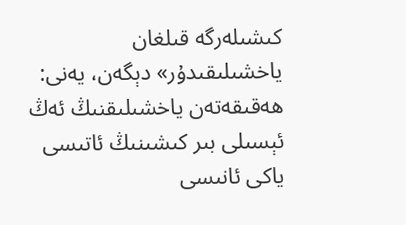كىشىلەرگە قىلغان ياخشىلىقىدۇر» دېگەن، يەنى: ھەقىقەتەن ياخشىلىقنىڭ ئەڭ ئېسىلى بىر كىشىنىڭ ئاتىسى ياكى ئانىسى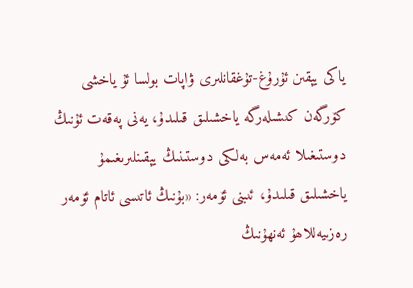ياكى يېقىن ئۇرۇغ-تۇغقانلىرى ۋاپات بولسا ئۇ ياخشى كۆرگەن كىشىلەرگە ياخشىلىق قىلىدۇ، يەنى پەقەت ئۇنىڭ دوستىغىلا ئەمەس بەلكى دوستىنىڭ يېقىنلىرىغىمۇ ياخشىلىق قىلىدۇ، ئىبنى ئۆمەر: «بۇنىڭ ئاتىسى ئاتام ئۆمەر رەزىيەللاھۇ ئەنھۇنىڭ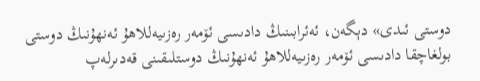دوستى ئىدى» دېگەن، ئەئرابىنىڭ دادىسى ئۆمەر رەزىيەللاھۇ ئەنھۇنىڭ دوستى بولغاچقا دادىسى ئۆمەر رەزىيەللاھۇ ئەنھۇنىڭ دوستلىقىنى قەدىرلەپ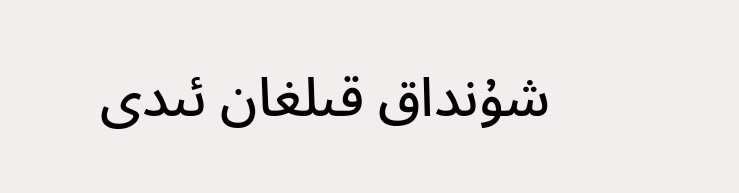شۇنداق قىلغان ئىدى